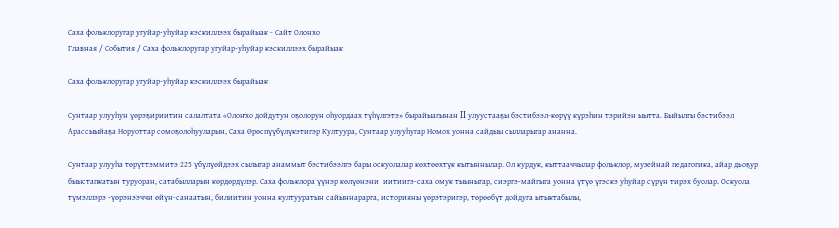Саха фольклоругар угуйар-уһуйар кэскиллээх бырайыак - Сайт Олонхо
Главная / События / Саха фольклоругар угуйар-уһуйар кэскиллээх бырайыак

Саха фольклоругар угуйар-уһуйар кэскиллээх бырайыак

Сунтаар улууһун үөрэҕириитин салалтата «Олоҥхо дойдутун оҕолорун оһуордаах түһүлгэтэ» бырайыагынан II улуустааҕы бэстибээл-көрүү күрэһин тэрийэн ыытта. Быйылгы бэстибээл Арассыыйаҕа Норуоттар сомоҕолоһууларын, Саха Өрөспүүбүлүкэтигэр Култуура, Сунтаар улууһугар Номох уонна сайдыы сылларыгар ананна.

Сунтаар улууһа төрүттэммитэ 225 үбүлүөйдээх сылыгар анаммыт бэстибээлгэ бары оскуолалар көхтөөхтүк кытыннылар. Ол курдук, кыттааччылар фольклор, музейнай педагогика, айар дьоҕур быыстапкатын туруоран, сатабылларын көрдөрдүлэр. Саха фольклора үүнэр көлүөнэни  иитиигэ-саха омук тыыныгар, сиэргэ-майгыга уонна үтүө үгэскэ уһуйар сүрүн тирэх буолар. Оскуола түмэллэрэ -үөрэнээччи өйүн-санаатын, билиитин уонна култууратын сайыннарарга, историяны үөрэтэригэр, төрөөбүт дойдуга ытыктабылы,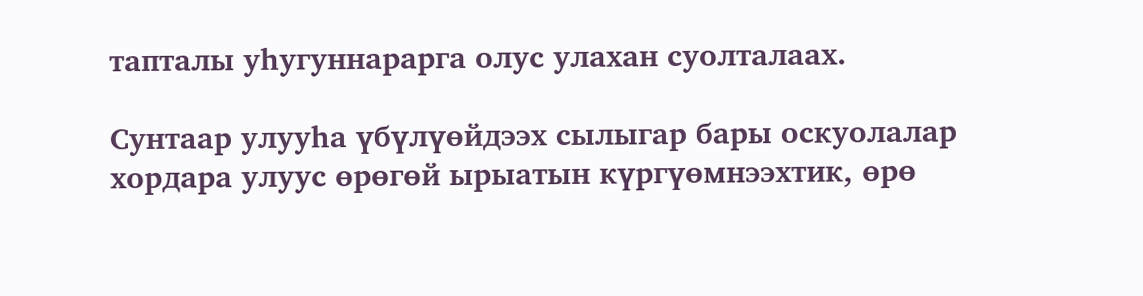тапталы уһугуннарарга олус улахан суолталаах.

Сунтаар улууһа үбүлүөйдээх сылыгар бары оскуолалар хордара улуус өрөгөй ырыатын күргүөмнээхтик, өрө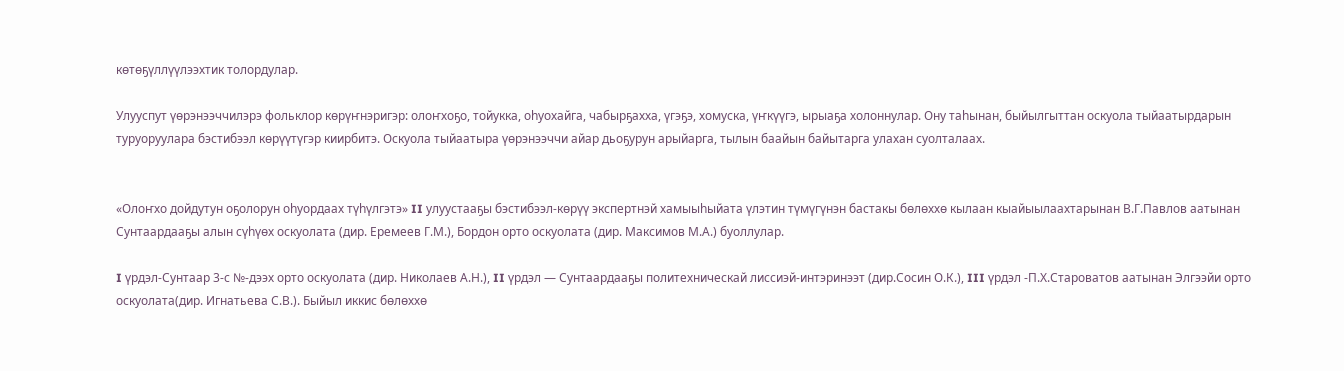көтөҕүллүүлээхтик толордулар.

Улууспут үөрэнээччилэрэ фольклор көрүҥнэригэр: олоҥхоҕо, тойукка, оһуохайга, чабырҕахха, үгэҕэ, хомуска, үҥкүүгэ, ырыаҕа холоннулар. Ону таһынан, быйылгыттан оскуола тыйаатырдарын туруоруулара бэстибээл көрүүтүгэр киирбитэ. Оскуола тыйаатыра үөрэнээччи айар дьоҕурун арыйарга, тылын баайын байытарга улахан суолталаах.


«Олоҥхо дойдутун оҕолорун оһуордаах түһүлгэтэ» II улуустааҕы бэстибээл-көрүү экспертнэй хамыыһыйата үлэтин түмүгүнэн бастакы бөлөххө кылаан кыайыылаахтарынан В.Г.Павлов аатынан Сунтаардааҕы алын сүһүөх оскуолата (дир. Еремеев Г.М.), Бордон орто оскуолата (дир. Максимов М.А.) буоллулар.

I үрдэл-Сунтаар 3-с №-дээх орто оскуолата (дир. Николаев А.Н.), II үрдэл — Сунтаардааҕы политехническай лиссиэй-интэринээт (дир.Сосин О.К.), III үрдэл -П.Х.Староватов аатынан Элгээйи орто оскуолата(дир. Игнатьева С.В.). Быйыл иккис бөлөххө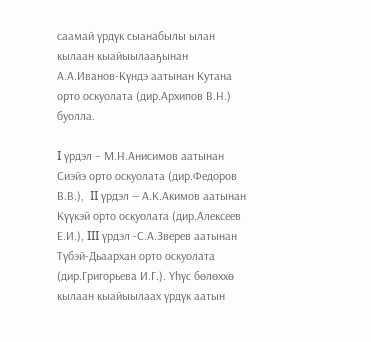саамай үрдүк сыанабылы ылан кылаан кыайыылааҕынан А.А.Иванов-Күндэ аатынан Кутана орто оскуолата (дир.Архипов В.Н.) буолла.

I үрдэл – М.Н.Анисимов аатынан Сиэйэ орто оскуолата (дир.Федоров В.В.),  II үрдэл — А.К.Акимов аатынан Күүкэй орто оскуолата (дир.Алексеев Е.И.), III үрдэл -С.А.Зверев аатынан Түбэй-Дьаархан орто оскуолата (дир.Григорьева И.Г.). Үһүс бөлөххө кылаан кыайыылаах үрдүк аатын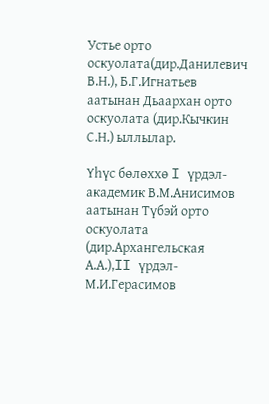Устье орто оскуолата(дир.Данилевич В.Н.), Б.Г.Игнатьев аатынан Дьаархан орто оскуолата (дир.Кычкин С.Н.) ыллылар.

Үһүс бөлөххө I үрдэл-академик В.М.Анисимов аатынан Түбэй орто оскуолата (дир.Архангельская А.А.),II үрдэл- М.И.Герасимов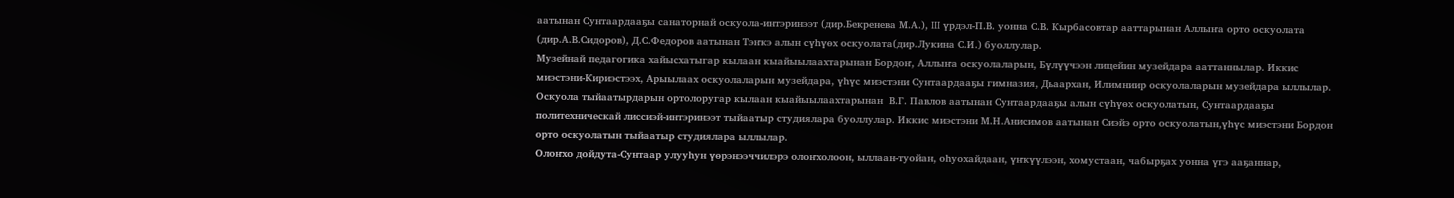аатынан Сунтаардааҕы санаторнай оскуола-интэринээт (дир.Бекренева М.А.), III үрдэл-П.В. уонна С.В. Кырбасовтар ааттарынан Аллыҥа орто оскуолата (дир.А.В.Сидоров), Д.С.Федоров аатынан Тэҥкэ алын сүһүөх оскуолата(дир.Лукина С.И.) буоллулар.
Музейнай педагогика хайысхатыгар кылаан кыайыылаахтарынан Бордоҥ, Аллыҥа оскуолаларын, Бүлүүчээн лицейин музейдара ааттаннылар. Иккис миэстэни-Кириэстээх, Арыылаах оскуолаларын музейдара, үһүс миэстэни Сунтаардааҕы гимназия, Дьаархан, Илимниир оскуолаларын музейдара ыллылар.
Оскуола тыйаатырдарын ортолоругар кылаан кыайыылаахтарынан  В.Г. Павлов аатынан Сунтаардааҕы алын сүһүөх оскуолатын, Сунтаардааҕы политехническай лиссиэй-интэринээт тыйаатыр студиялара буоллулар. Иккис миэстэни М.Н.Анисимов аатынан Сиэйэ орто оскуолатын,үһүс миэстэни Бордон орто оскуолатын тыйаатыр студиялара ыллылар.
Олоҥхо дойдута-Сунтаар улууһун үөрэнээччилэрэ олоҥхолоон, ыллаан-туойан, оһуохайдаан, үҥкүүлээн, хомустаан, чабырҕах уонна үгэ ааҕаннар,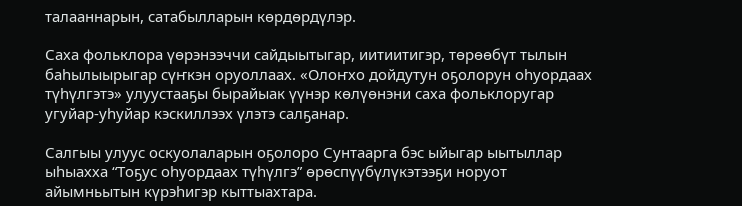талааннарын, сатабылларын көрдөрдүлэр.

Саха фольклора үөрэнээччи сайдыытыгар, иитиитигэр, төрөөбүт тылын баһылыырыгар сүҥкэн оруоллаах. «Олоҥхо дойдутун оҕолорун оһуордаах түһүлгэтэ» улуустааҕы бырайыак үүнэр көлүөнэни саха фольклоругар угуйар-уһуйар кэскиллээх үлэтэ салҕанар.

Салгыы улуус оскуолаларын оҕолоро Сунтаарга бэс ыйыгар ыытыллар  ыһыахха “Тоҕус оһуордаах түһүлгэ” өрөспүүбүлүкэтээҕи норуот айымньытын күрэһигэр кыттыахтара.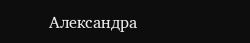Александра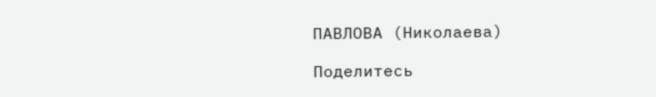ПАВЛОВА (Николаева)

Поделитесь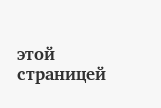этой страницей